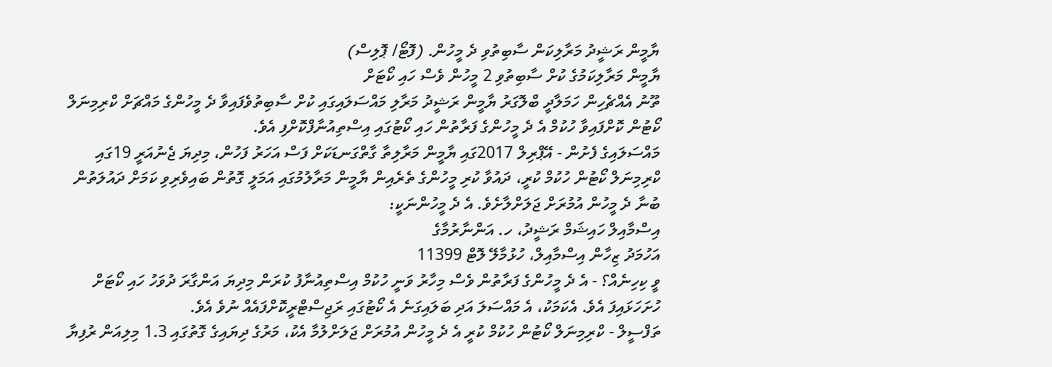ޔާމީން ރަޝީދު މަރާލިކަން ސާބިތުވި ދެ މީހުން. (ފޮޓޯ/ ޕޮލިސް)
ޔާމީން މަރާލިކަމުގެ ކުށް ސާބިތުވި 2 މީހުން ވެސް ހައި ކޯޓަށް
ތޫނު އެއްޗެހިން ހަމަލާދީ ބްލޮގަރު ޔާމީން ރަޝީދު މަރާލި މައްސަލައިގައި ކުށް ސާބިތުވެފައިވާ ދެ މީހުންގެ މައްޗަށް ކްރިމިނަލް ކޯޓުން ކޮށްފައިވާ ހުކުމް އެ ދެ މީހުންގެ ފަރާތުން ހައި ކޯޓުގައި އިސްތިއުނާފްކޮށްފި އެވެ.
މައްސަލައިގެ ފެށުން - އޭޕްރިލް 2017ގައި ޔާމީން މަރާލިތާ ގާތްގަނޑަކަށް ފަސް އަހަރު ފަހުން، މިދިޔަ ޖެނުއަރީ 19ގައި ކްރިމިނަލް ކޯޓުން ހުކުމް ކުރީ، ދައުވާ ކުރި މީހުންގެ ތެރެއިން ޔާމީން މަރާލުމުގައި އަމަލީ ގޮތުން ބައިވެރިވި ކަމަށް ދައުލަތުން ބުނާ ދެ މީހުން އުމުރަށް ޖަލަށްލާށެވެ. އެ ދެ މީހުންނަކީ:
އިސްމާއިލް ހައިޝަމް ރަޝީދު، ހ. އަންނާރުމާގެ
އަހުމަދު ޒިހާން އިސްމާއިލް، ހުޅުމާލޭ ލޮޓް 11399
ވީ ކިހިނެއް؟ - އެ ދެ މީހުންގެ ފަރާތުން ވެސް މިހާރު ވަނީ ހުކުމް އިސްތިއުނާފު ކުރަން މިދިޔަ އަންގާރަ ދުވަހު ހައި ކޯޓަށް ހުށަހަޅައިފަ އެވެ. އެކަމަކު، އެ މައްސަލަ އަދި ބަލައިގަނެ އެ ކޯޓުގައި ރަޖިސްޓްރީކޮށްފައެއް ނުވެ އެވެ.
ތަފްސީލް - ކްރިމިނަލް ކޯޓުން ހުކުމް ކުރީ އެ ދެ މީހުން އުމުރަށް ޖަލަށްލުމާ އެކު، މަރުގެ ދިޔައިގެ ގޮތުގައި 1.3 މިލިއަން ރުފިޔާ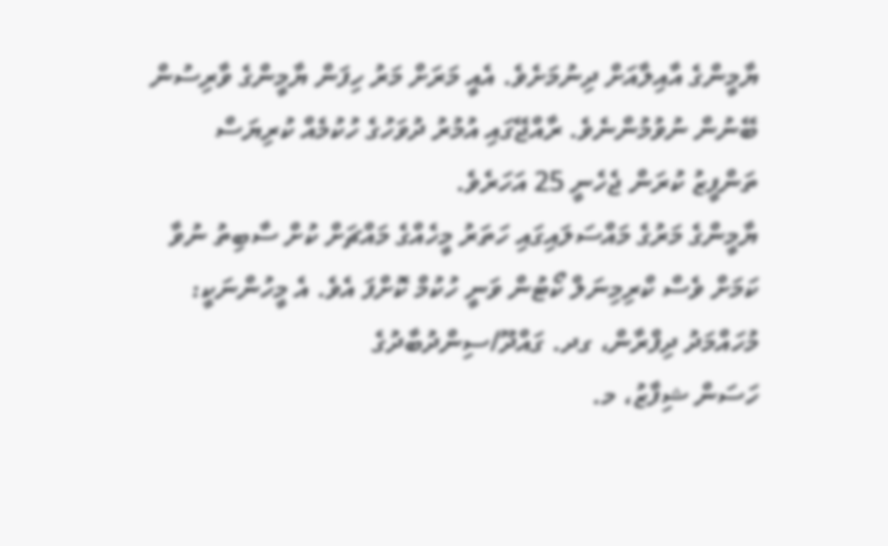ޔާމީންގެ އާއިލާއަށް ދިނުމަށެވެ. އެއީ މަރަށް މަރު ހިފަން ޔާމީންގެ ވާރިސުން ބޭނުން ނުވުމުންނެވެ. ރާއްޖޭގައި އުމުރު ދުވަހުގެ ހުކުމެއް ކުރިޔަސް ތަންފީޒު ކުރަން ޖެހެނީ 25 އަހަރެވެ.
ޔާމީންގެ މަރުގެ މައްސަލައިގައި ހަތަރު މީހެއްގެ މައްޗަށް ކުށް ސާބިތު ނުވާ ކަމަށް ވެސް ކްރިމިނަލް ކޯޓުން ވަނީ ހުކުމް ކޮށްފަ އެވެ. އެ މީހުންނަކީ:
މުހައްމަދު ދިފްރާން، ގދ. ގައްދޫ/ސިންދުބާދުގެ
ހަސަން ޝިފާޒު، މ.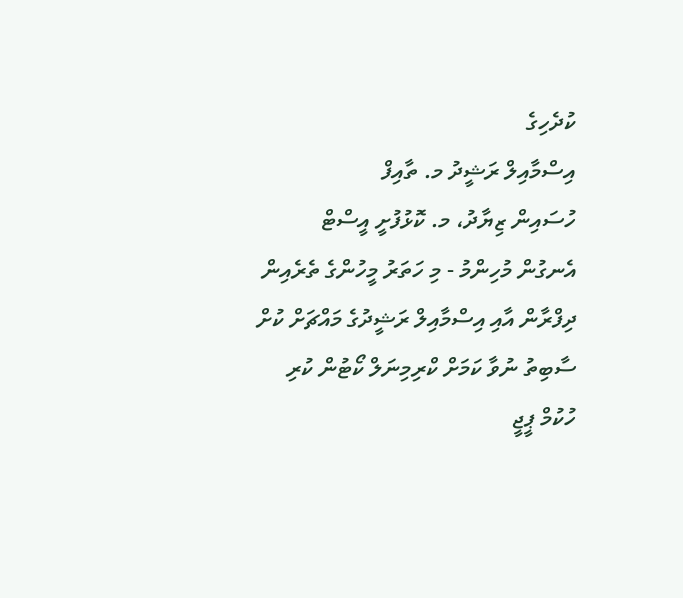ކުދެހިގެ
އިސްމާއިލް ރަޝީދު މ. ތާއިފް
ހުސައިން ޒިޔާދު، މ. ކޮޅުފުށީ އީސްޓް
އެނގުން މުހިންމު - މި ހަތަރު މީހުންގެ ތެރެއިން ދިފްރާން އާއި އިސްމާއިލް ރަޝީދުގެ މައްޗަށް ކުށް ސާބިތު ނުވާ ކަމަށް ކްރިމިނަލް ކޯޓުން ކުރި ހުކުމް ޕީޖީ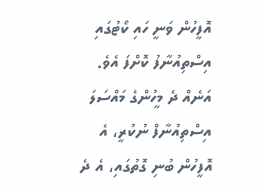އޮފީހުން ވަނީ ހައި ކޯޓުގައި އިސްތިއުނާފު ކޮށްފަ އެވެ. އަނެއް ދެ މީހުންގެ މައްސަލަ އިސްތިއުނާފް ނުކުރީ، އެ އޮފީހުން ބުނި ގޮތުގައި، އެ ދެ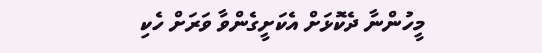މީހުންނާ ދެކޮޅަށް އެކަށީގެންވާ ވަރަށް ހެކި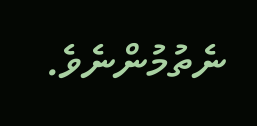ނެތުމުންނެވެ.